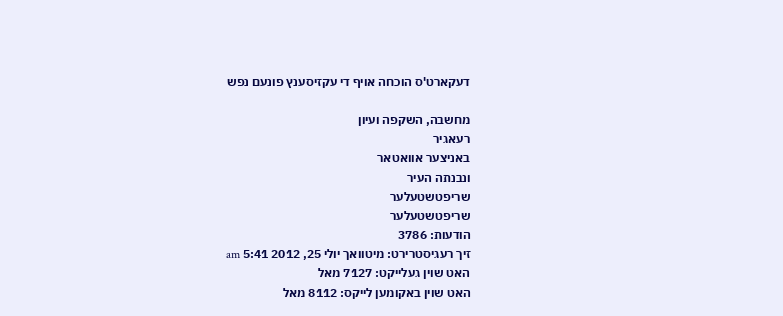דעקארט'ס הוכחה אויף די עקזיסענץ פונעם נפש

מחשבה, השקפה ועיון
רעאגיר
באניצער אוואטאר
ונבנתה העיר
שריפטשטעלער
שריפטשטעלער
הודעות: 3786
זיך רעגיסטרירט: מיטוואך יולי 25, 2012 5:41 am
האט שוין געלייקט: 7127 מאל
האט שוין באקומען לייקס: 8112 מאל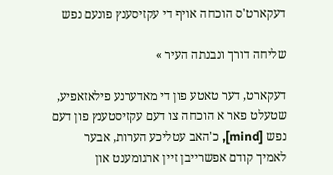דעקארט'ס הוכחה אויף די עקזיסענץ פונעם נפש

שליחה דורך ונבנתה העיר »

דעקארט, דער טאטע פון די מאדערנע פילאזאפיע, שטעלט פאר א הוכחה צו דעם עקזיסטענץ פון דעם נפש [mind], כ'האב עטליכע הערות, אבער לאמיך קודם אפשרייבן זיין ארגומענט און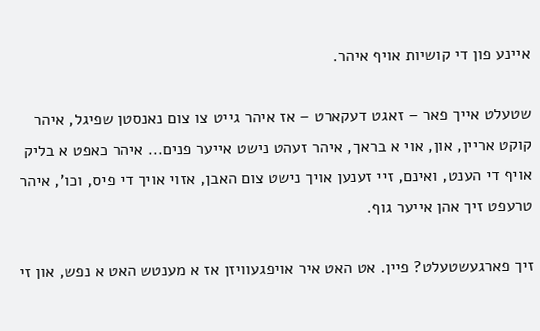איינע פון די קושיות אויף איהר.

שטעלט אייך פאר – זאגט דעקארט – אז איהר גייט צו צום נאנסטן שפיגל, איהר קוקט אריין, און, אוי א בראך, איהר זעהט נישט אייער פנים... איהר כאפט א בליק אויף די הענט, ואינם, זיי זענען אויך נישט צום האבן, אזוי אויך די פיס, וכו', איהר טרעפט זיך אהן אייער גוף.

זיך פארגעשטעלט? פיין. אט האט איר אויפגעוויזן אז א מענטש האט א נפש, און זי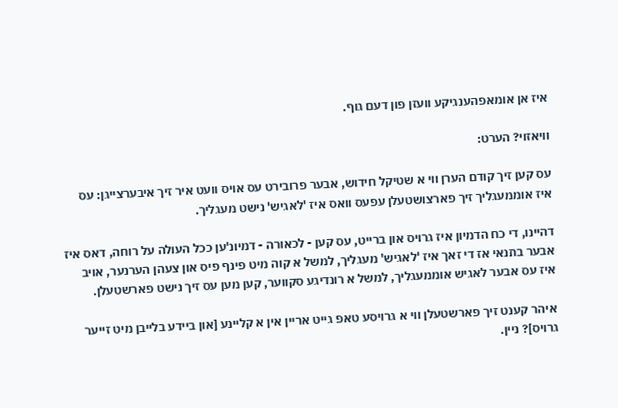איז אן אומאפהענגיקע וועזן פון דעם גוף.

וויאזוי? הערט:

עס קען זיך קודם הערן ווי א שטיקל חידוש, אבער פרובירט עס אויס וועט איר זיך איבערצייגן: עס איז אוממעגליך זיך פארצושטעלן עפעס וואס איז 'לאגיש' נישט מעגליך.

דהיינו, די כח הדמיון איז גרויס און ברייט, עס קען - לכאורה - דמיונ'ען ככל העולה על רוחה, דאס איז אבער בתנאי אז די זאך איז 'לאגיש' מעגליך, למשל א קוה מיט פינף פיס און צעהן הערנער, אויב איז עס אבער לאגיש אוממעגליך, למשל א רונדיגע סקווער, קען מען עס זיך נישט פארשטעלן.

איהר קענט זיך פארשטעלן ווי א גרויסע טאפ גייט אריין אין א קליינע [און ביידע בלייבן מיט זייער גרויס]? ניין.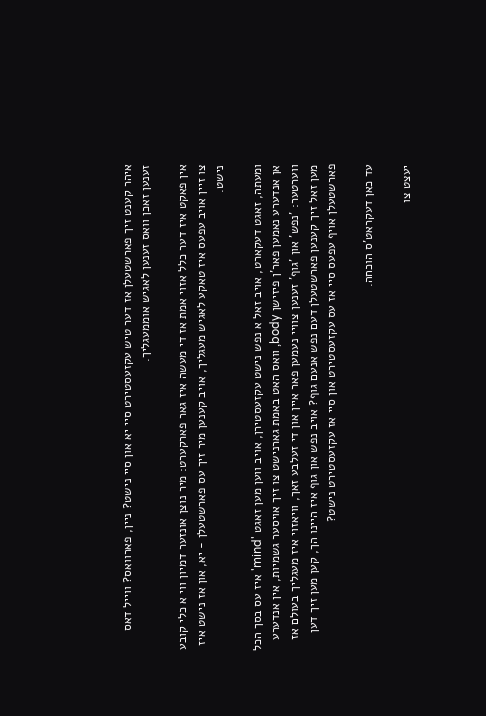איהר קענט זיך פארשטעלן אז דער טיש עקזעסטירט סיי יא און סיי נישט? ניין, פארוואס? ווייל דאס זענען זאכן וואס זענען לאגיש אוממעגליך.

אין פאקט איז דער כלל אזוי אמת אז די מעשה איז גאר פארקערט: מיר נוצן אונזער דמיון ווי א כלי קובע צו זיין אויב עפעס איז טאקע לאגיש מעגליך, אויב קענען מיר זיך עס פארשטעלן - יא, און אז נישט איז נישט.

ומעתה, זאגט דעקארט, אויב זאל א נפש נישט עקזעסטירן, אויב ווען מען זאגט 'mind' איז עס בסך הכל אן אנדערע נאמען פאר'ן פיזישן body, וואס האט באמת גארנישט צו זיך אויסער גשמיות, אין אנדערע ווערטער: 'נפש' און 'גוף' זענען צוויי נעמען פאר איין און די זעלבע זאך, וויאזוי איז מעגליך בעולם אז מען זאל זיך קענען פארשטעלן דעם נפש אנעם גוף? אויב נפש און גוף איז היינו הך, קען מען זיך דען פארשטעלן אויף עפעס סיי אז עס עקזעסטירט און סיי אז עקזעסטירט נישט?

עד כאן דעקראט'ס הוכחה.

יעצט צו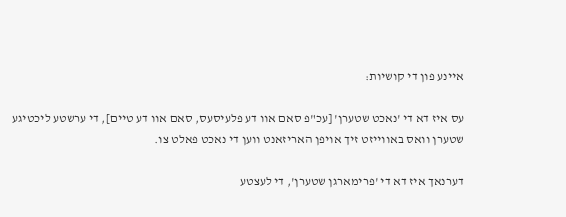איינע פון די קושיות:

עס איז דא די 'נאכט שטערן' [עכ"פ סאם אוו דע פלעיסעס, סאם אוו דע טיים], די ערשטע ליכטיגע שטערן וואס באווייזט זיך אויפן האריזאנט ווען די נאכט פאלט צו.

דערנאך איז דא די 'פרימארגן שטערן', די לעצטע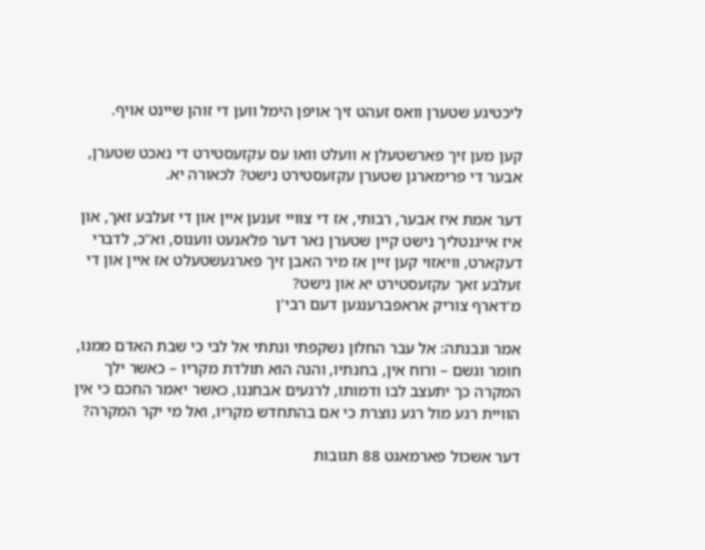ליכטיגע שטערן וואס זעהט זיך אויפן הימל ווען די זוהן שיינט אויף.

קען מען זיך פארשטעלן א וועלט וואו עס עקזעסטירט די נאכט שטערן, אבער די פרימארגן שטערן עקזעסטירט נישט? לכאורה יא.

דער אמת איז אבער, רבותי, אז די צוויי זענען איין און די זעלבע זאך, און איז אייגנטליך נישט קיין שטערן נאר דער פלאנעט ווענוס, וא"כ, לדברי דעקארט, וויאזוי קען זיין אז מיר האבן זיך פארגעשטעלט אז איין און די זעלבע זאך עקזעסטירט יא און נישט?
מ'דארף צוריק אראפברענגען דעם רבי'ן

אמר ונבנתה: אל עבר החלון נשקפתי ונתתי אל לבי כי שבת האדם ממנו, חומר וגשם – ורוח אין, בחנתיו, והנה הוא תולדת מקריו – כאשר ילך המקרה כך יתעצב לבו ודמותו, לרגעים אבחננו, כאשר יאמר החכם כי אין הוויית רגע מול רגע נוצרת כי אם בהתחדש מקריו, ואל מי יקר המקרה?

דער אשכול פארמאגט 88 תגובות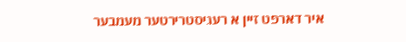איר דארפט זיין א רעגיסטרירטער מעמבער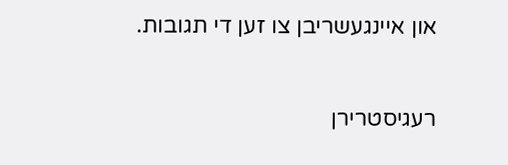און איינגעשריבן צו זען די תגובות.


רעגיסטרירן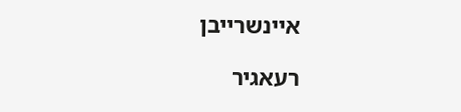איינשרייבן

רעאגיר